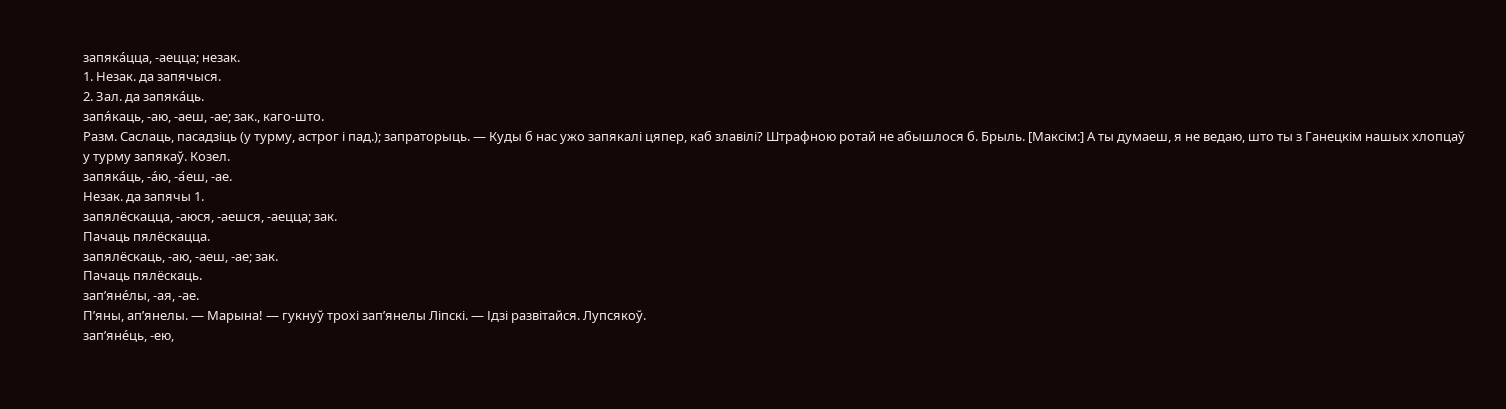запяка́цца, ‑аецца; незак.
1. Незак. да запячыся.
2. Зал. да запяка́ць.
запя́каць, ‑аю, ‑аеш, ‑ае; зак., каго-што.
Разм. Саслаць, пасадзіць (у турму, астрог і пад.); запраторыць. — Куды б нас ужо запякалі цяпер, каб злавілі? Штрафною ротай не абышлося б. Брыль. [Максім:] А ты думаеш, я не ведаю, што ты з Ганецкім нашых хлопцаў у турму запякаў. Козел.
запяка́ць, ‑а́ю, ‑а́еш, ‑ае.
Незак. да запячы 1.
запялёскацца, ‑аюся, ‑аешся, ‑аецца; зак.
Пачаць пялёскацца.
запялёскаць, ‑аю, ‑аеш, ‑ае; зак.
Пачаць пялёскаць.
зап’яне́лы, ‑ая, ‑ае.
П’яны, ап’янелы. — Марына! — гукнуў трохі зап’янелы Ліпскі. — Ідзі развітайся. Лупсякоў.
зап’яне́ць, ‑ею,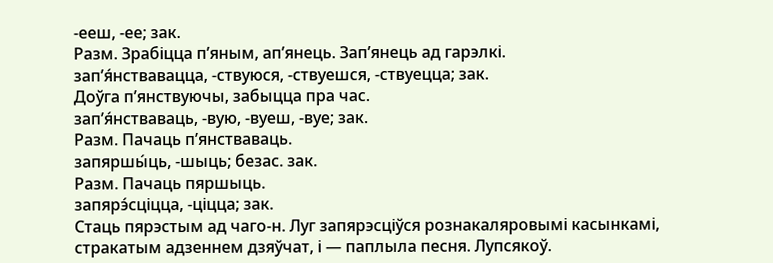‑ееш, ‑ее; зак.
Разм. Зрабіцца п’яным, ап’янець. Зап’янець ад гарэлкі.
зап’я́нствавацца, ‑ствуюся, ‑ствуешся, ‑ствуецца; зак.
Доўга п’янствуючы, забыцца пра час.
зап’я́нстваваць, ‑вую, ‑вуеш, ‑вуе; зак.
Разм. Пачаць п’янстваваць.
запяршы́ць, ‑шыць; безас. зак.
Разм. Пачаць пяршыць.
запярэ́сціцца, ‑ціцца; зак.
Стаць пярэстым ад чаго‑н. Луг запярэсціўся рознакаляровымі касынкамі, стракатым адзеннем дзяўчат, і — паплыла песня. Лупсякоў.